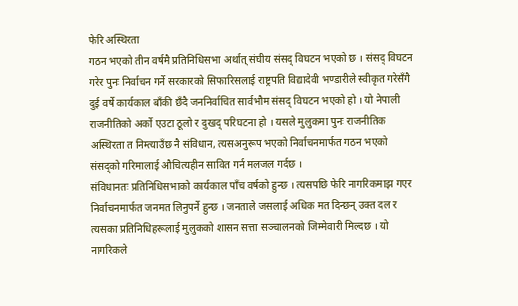फेरि अस्थिरता
गठन भएको तीन वर्षमै प्रतिनिधिसभा अर्थात् संघीय संसद् विघटन भएको छ । संसद् विघटन गरेर पुनः निर्वाचन गर्ने सरकारको सिफारिसलाई राष्ट्रपति विद्यादेवी भण्डारीले स्वीकृत गरेसँगै दुई वर्षे कार्यकाल बाँकी छँदै जननिर्वाचित सार्वभौम संसद् विघटन भएको हो । यो नेपाली राजनीतिको अर्को एउटा ठूलो र दुखद् परिघटना हो । यसले मुलुकमा पुनः राजनीतिक अस्थिरता त निम्त्याउँछ नै संविधान, त्यसअनुरूप भएको निर्वाचनमार्फत गठन भएको संसद्को गरिमालाई औचित्यहीन सावित गर्न मलजल गर्दछ ।
संविधानतः प्रतिनिधिसभाको कार्यकाल पाँच वर्षको हुन्छ । त्यसपछि फेरि नागरिकमाझ गएर निर्वाचनमार्फत जनमत लिनुपर्ने हुन्छ । जनताले जसलाई अधिक मत दिन्छन् उक्त दल र त्यसका प्रतिनिधिहरूलाई मुलुकको शासन सत्ता सञ्चालनको जिम्मेवारी मिल्दछ । यो नागरिकले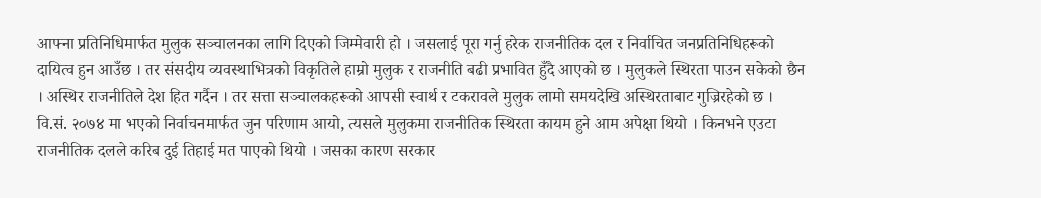आफ्ना प्रतिनिधिमार्फत मुलुक सञ्चालनका लागि दिएको जिम्मेवारी हो । जसलाई पूरा गर्नु हरेक राजनीतिक दल र निर्वाचित जनप्रतिनिधिहरूको दायित्व हुन आउँछ । तर संसदीय व्यवस्थाभित्रको विकृतिले हाम्रो मुलुक र राजनीति बढी प्रभावित हुँदै आएको छ । मुलुकले स्थिरता पाउन सकेको छैन । अस्थिर राजनीतिले देश हित गर्दैन । तर सत्ता सञ्चालकहरूको आपसी स्वार्थ र टकरावले मुलुक लामो समयदेखि अस्थिरताबाट गुज्रिरहेको छ ।
वि.सं. २०७४ मा भएको निर्वाचनमार्फत जुन परिणाम आयो, त्यसले मुलुकमा राजनीतिक स्थिरता कायम हुने आम अपेक्षा थियो । किनभने एउटा राजनीतिक दलले करिब दुई तिहाई मत पाएको थियो । जसका कारण सरकार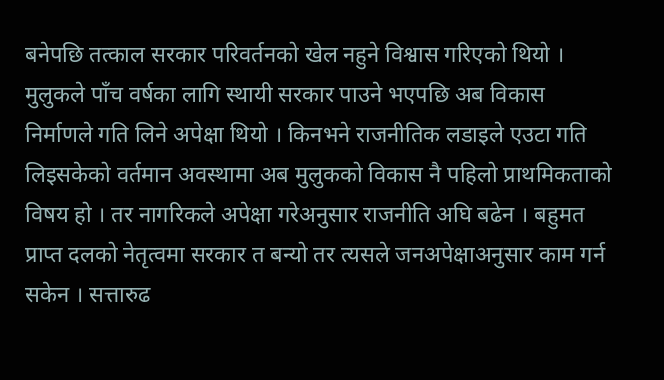बनेपछि तत्काल सरकार परिवर्तनको खेल नहुने विश्वास गरिएको थियो । मुलुकले पाँच वर्षका लागि स्थायी सरकार पाउने भएपछि अब विकास निर्माणले गति लिने अपेक्षा थियो । किनभने राजनीतिक लडाइले एउटा गति लिइसकेको वर्तमान अवस्थामा अब मुलुकको विकास नै पहिलो प्राथमिकताको विषय हो । तर नागरिकले अपेक्षा गरेअनुसार राजनीति अघि बढेन । बहुमत प्राप्त दलको नेतृत्वमा सरकार त बन्यो तर त्यसले जनअपेक्षाअनुसार काम गर्न सकेन । सत्तारुढ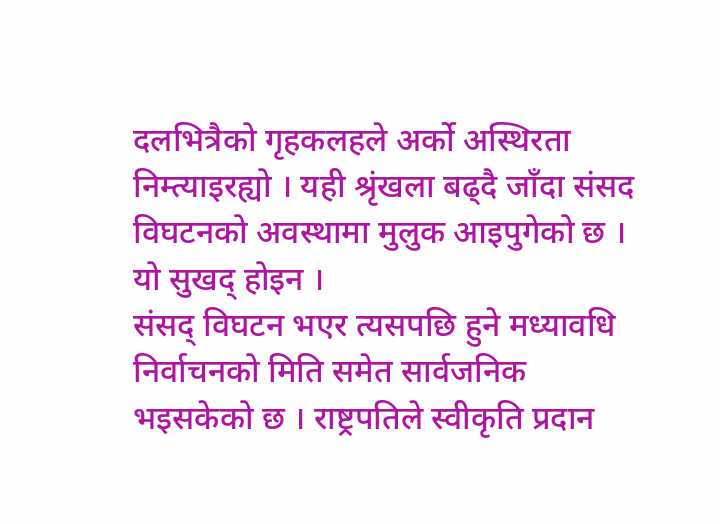दलभित्रैको गृहकलहले अर्को अस्थिरता निम्त्याइरह्यो । यही श्रृंखला बढ्दै जाँदा संसद विघटनको अवस्थामा मुलुक आइपुगेको छ । यो सुखद् होइन ।
संसद् विघटन भएर त्यसपछि हुने मध्यावधि निर्वाचनको मिति समेत सार्वजनिक भइसकेको छ । राष्ट्रपतिले स्वीकृति प्रदान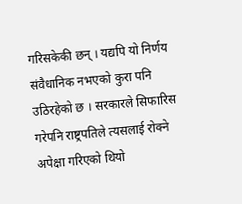गरिसकेकी छन् । यद्यपि यो निर्णय संवैधानिक नभएको कुरा पनि उठिरहेको छ । सरकारले सिफारिस गरेपनि राष्ट्रपतिले त्यसलाई रोक्ने अपेक्षा गरिएको थियो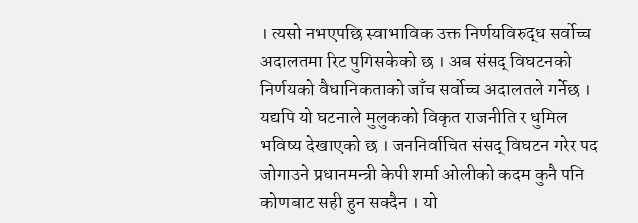। त्यसो नभएपछि स्वाभाविक उक्त निर्णयविरुद्ध सर्वोच्च अदालतमा रिट पुगिसकेको छ । अब संसद् विघटनको निर्णयको वैधानिकताको जाँच सर्वोच्च अदालतले गर्नेछ । यद्यपि यो घटनाले मुलुकको विकृत राजनीति र धुमिल भविष्य देखाएको छ । जननिर्वाचित संसद् विघटन गरेर पद जोगाउने प्रधानमन्त्री केपी शर्मा ओलीको कदम कुनै पनि कोणबाट सही हुन सक्दैन । यो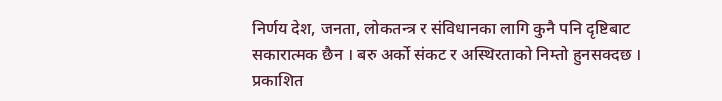निर्णय देश, जनता, लोकतन्त्र र संविधानका लागि कुनै पनि दृष्टिबाट सकारात्मक छैन । बरु अर्को संकट र अस्थिरताको निम्तो हुनसक्दछ ।
प्रकाशित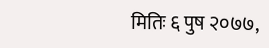मितिः ६ पुष २०७७,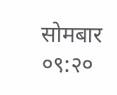सोमबार ०९:२०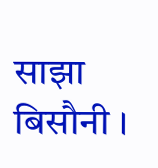साझा बिसौनी ।